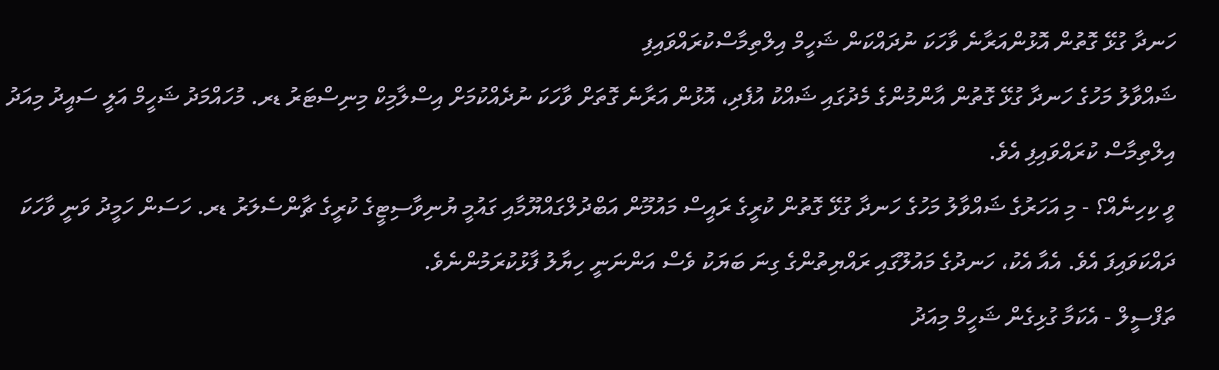ހަނދާ ގުޅޭ ގޮތުން އޮޅުންއަރާނެ ވާހަކަ ނުދައްކަން ޝަހީމް އިލްތިމާސްކުރައްވައިފި
ޝައްވާލު މަހުގެ ހަނދާ ގުޅޭ ގޮތުން އާންމުންގެ މެދުގައި ޝައްކު އުފެދި، އޮޅުން އަރާނެ ގޮތަށް ވާހަކަ ނުދެއްކުމަށް އިސްލާމިކް މިނިސްޓަރު ޑރ. މުހައްމަދު ޝަހީމް އަލީ ސައީދު މިއަދު އިލްތިމާސް ކުރައްވައިފި އެވެ.
ވީ ކިހިނެއް؟ - މި އަހަރުގެ ޝައްވާލު މަހުގެ ހަނދާ ގުޅޭ ގޮތުން ކުރީގެ ރައީސް މައުމޫން އަބްދުލްގައްޔޫމާއި ގައުމީ ޔުނިވާސިޓީގެ ކުރީގެ ޗާންސެލަރު ޑރ. ހަސަން ހަމީދު ވަނީ ވާހަކަ ދައްކަވައިފަ އެވެ. އެއާ އެކު، ހަނދުގެ މައުލޫގައި ރައްޔިތުންގެ ގިނަ ބަޔަކު ވެސް އަންނަނީ ހިޔާލު ފާޅުކުރަމުންނެވެ.
ތަފްސީލް - އެކަމާ ގުޅިގެން ޝަހީމް މިއަދު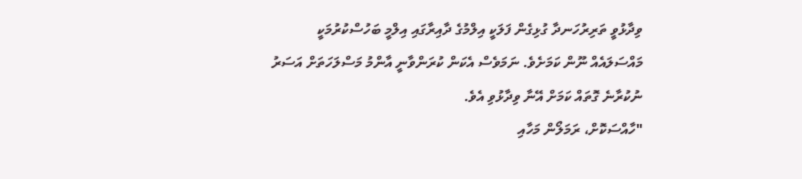ވިދާޅުވީ ތަރިރުހަނދާ ގުޅިގެން ފަލަކީ އިލްމުގެ ދާއިރާގައި އިލްމީ ބަހުސްކުރުމަކީ މައްސަލައެއް ނޫން ކަމަށެވެ. ނަމަވެސް އެކަން ކުރަންވާނީ އާންމު މަސްލަހަތަށް އަސަރު ނުކުރާނެ ގޮތައް ކަމަށް އޭނާ ވިދާޅުވި އެވެ.
"ހާއްސަކޮށް، ރަމަލޯން މަހާއި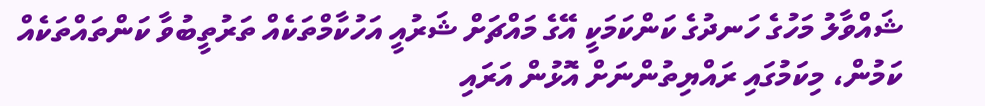ޝައްވާލު މަހުގެ ހަނދުގެ ކަންކަމަކީ އޭގެ މައްޗަށް ޝަރުއީ އަހުކާމްތަކެއް ތަރުތީބުވާ ކަންތައްތަކެއް ކަމުން، މިކަމުގައި ރައްޔިތުންނަށް އޮޅުން އަރައި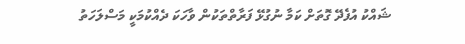ޝައްކު އުފެދޭ ގޮތަށް ކަމާ ނުގުޅޭ ފަރާތްތަކުން ވާހަކަ ދެއްކުމަކީ މަސްލަހަތު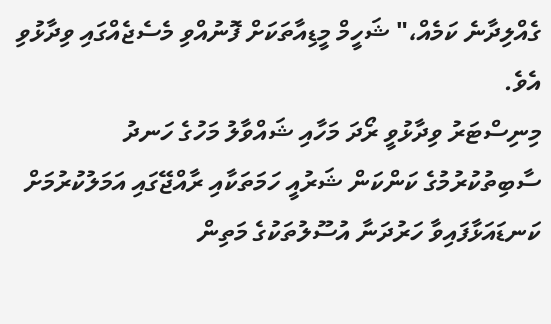ގެއްލިދާނެ ކަމެއް،" ޝަހީމް މީޑިއާތަކަށް ފޮނުއްވި މެސެޖެއްގައި ވިދާޅުވި އެވެ.
މިނިސްޓަރު ވިދާޅުވީ ރޯދަ މަހާއި ޝައްވާލު މަހުގެ ހަނދު ސާބިތުކުރުމުގެ ކަންކަން ޝަރުއީ ހަމަތަކާއި ރާއްޖޭގައި އަމަލުކުރުމަށް ކަނޑައަޅާފައިވާ ހަރުދަނާ އުސޫލުތަކުގެ މަތިން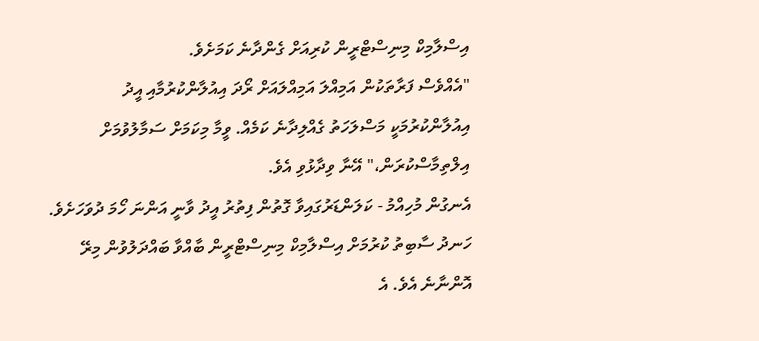އިސްލާމިކް މިނިސްޓްރީން ކުރިއަށް ގެންދާނެ ކަމަށެވެ.
"އެއްވެސް ފަރާތަކުން އަމިއްލަ އަމިއްލައަށް ރޯދަ އިއުލާންކުރުމާއި އީދު އިއުލާންކުރުމަކީ މަސްލަހަތު ގެއްލިދާނެ ކަމެއް. ވީމާ މިކަމަށް ސަމާލުވުމަށް އިލްތިމާސްކުރަން،" އޭނާ ވިދާޅުވި އެވެ.
އެނގުން މުހިއްމު - ކަލަންޑަރުގައިވާ ގޮތުން ފިތުރު އީދު ވާނީ އަންނަ ހޯމަ ދުވަހަށެވެ.
ހަނދު ސާބިތު ކުރުމަށް އިސްލާމިކް މިނިސްޓްރީން ބާއްވާ ބައްދަލުވުން މިރޭ އޮންނާނެ އެވެ. އެ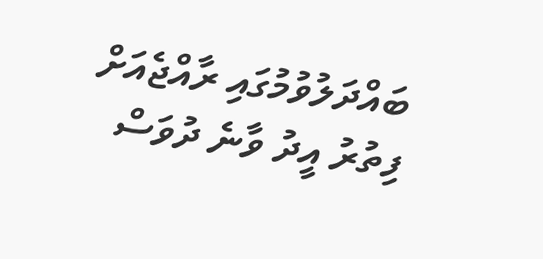ބައްދަލުވުމުގައި ރާއްޖެއަށް ފިތުރު އީދު ވާނެ ދުވަސް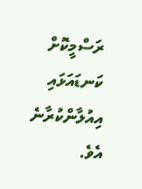ރަސްމީކޮށް ކަނޑައަޅައި އިއުލާންކުރާނެ އެވެ.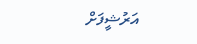އަރުޝީފަށް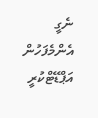ނެގީ
އެންމެފަހުން އަޕްޑޭޓްކުރީ